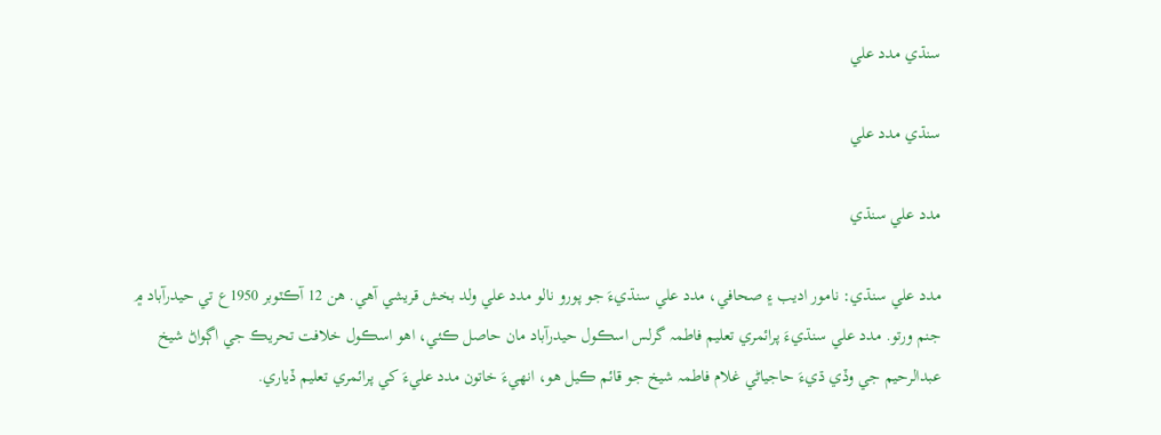سنڌي مدد علي

سنڌي مدد علي

مدد علي سنڌي

مدد علي سنڌي: نامور اديب ۽ صحافي، مدد علي سنڌيءَ جو پورو نالو مدد علي ولد بخش قريشي آهي. هن 12 آڪٽوبر 1950ع تي حيدرآباد ۾ جنم ورتو. مدد علي سنڌيءَ پرائمري تعليم فاطمہ گرلس اسڪول حيدرآباد مان حاصل ڪئي، اهو اسڪول خلافت تحريڪ جي اڳواڻ شيخ عبدالرحيم جي وڏي ڌيءَ حاجياڻي غلام فاطمہ شيخ جو قائم ڪيل هو، انهيءَ خاتون مدد عليءَ کي پرائمري تعليم ڏياري.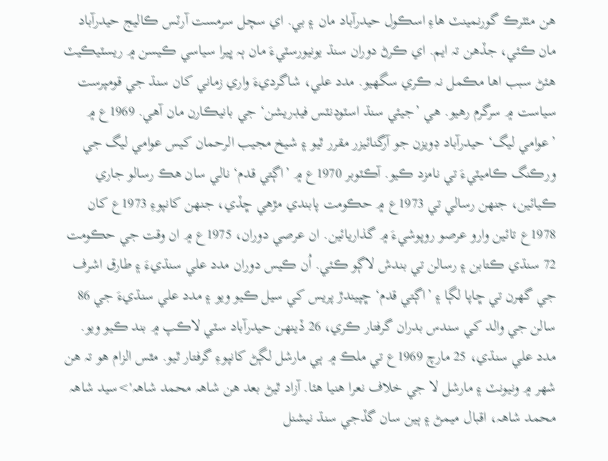هن مئٽرڪ گورنمينٽ هاءِ اسڪول حيدرآباد مان ۽ بي. اي سچل سرمست آرٽس ڪاليج حيدرآباد مان ڪئي، جڏهن تہ ايم. اي ڪرڻ دوران سنڌ يونيورسٽيءَ مان ٻہ ڀيرا سياسي ڪيسن ۾ ريسٽيڪيٽ هئڻ سبب اها مڪمل نہ ڪري سگهيو. مدد علي، شاگرديءَ واري زماني کان سنڌ جي قومپرست سياست ۾ سرگرم رهيو. هي ’جيئي سنڌ اسٽوڊنٽس فيڊريشن‘ جي بانيڪارن مان آهي. 1969ع ۾ ’عوامي ليگ‘ حيدرآباد ڊويزن جو آرگنائيزر مقرر ٿيو ۽ شيخ مجيب الرحمان کيس عوامي ليگ جي ورڪنگ ڪاميٽيءَ تي نامزد ڪيو. آڪٽوبر 1970ع ۾ ’اڳتي قدم‘ نالي سان هڪ رسالو جاري ڪيائين، جنهن رسالي تي 1973ع ۾ حڪومت پابندي مڙهي ڇڏي، جنهن کانپوءِ 1973ع کان 1978ع تائين وارو عرصو روپوشيءَ ۾ گذاريائين. ان عرصي دوران، 1975ع ۾ ان وقت جي حڪومت 72 سنڌي ڪتابن ۽ رسالن تي بندش لاڳو ڪئي. اُن ڪيس دوران مدد علي سنڌيءَ ۽ طارق اشرف جي گهرن تي ڇاپا لڳا ۽ ’اڳتي قدم‘ ڇپيندڙ پريس کي سيل ڪيو ويو ۽ مدد علي سنڌيءَ جي 86 سالن جي والد کي سندس بدران گرفتار ڪري، 26 ڏينهن حيدرآباد سٽي لاڪپ ۾ بند ڪيو ويو. مدد علي سنڌي، 25 مارچ 1969ع تي ملڪ ۾ ٻي مارشل لڳڻ کانپوءِ گرفتار ٿيو. مٿس الزام هو تہ هن شھر ۾ ونيونٽ ۽ مارشل لا جي خلاف نعرا هنيا هئا. آزاد ٿيڻ بعد هن شاھہ محمد شاھہ'>سيد شاھہ محمد شاھہ، اقبال ميمڻ ۽ ٻين سان گڏجي سنڌ نيشنل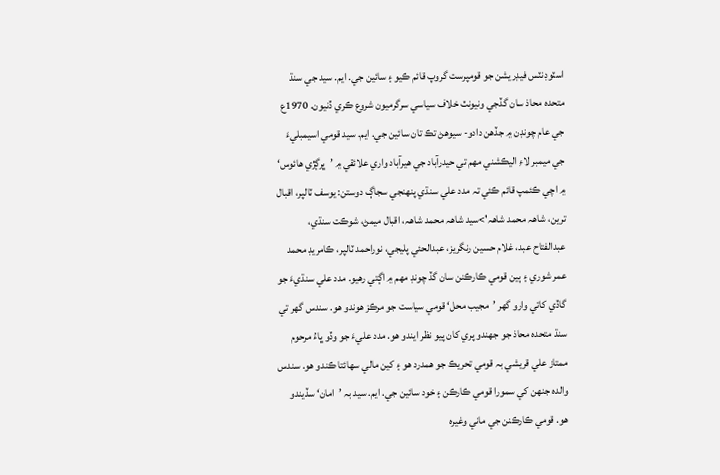اسٽوڊنٽس فيڊريشن جو قومپرست گروپ قائم ڪيو ۽ سائين جي. ايم. سيد جي سنڌ متحدہ محاذ سان گڏجي ونيونٽ خلاف سياسي سرگرميون شروع ڪري ڏنيون. 1970ع جي عام چونڊن ۾ جڏهن دادو- سيوهڻ تڪ تان سائين جي. ايم. سيد قومي اسيمبليءَ جي ميمبر لاءِ اليڪشني مھم تي حيدرآباد جي هيرآباد واري علائقي ۾ ’ڀرڳڙي هائوس‘ ۾ اچي ڪئمپ قائم ڪئي تہ مدد علي سنڌي پنھنجي سجاڳ دوستن: يوسف ٽالپر، اقبال ترين، شاھہ محمد شاھہ'>سيد شاھہ محمد شاھہ، اقبال ميمڻ، شوڪت سنڌي، عبدالفتاح عبد، غلام حسين رنگريز، عبدالحئي پليجي، نوراحمد ٽالپر، ڪامريڊ محمد عمر شوري ۽ ٻين قومي ڪارڪنن سان گڏ چونڊ مھم ۾ اڳتي رهيو. مدد علي سنڌيءَ جو گاڏي کاتي وارو گهر ’مجيب محل‘ قومي سياست جو مرڪز هوندو هو. سندس گهر تي سنڌ متحدہ محاذ جو جهندو پري کان پيو نظر ايندو هو. مدد عليءَ جو وڏو ڀاءُ مرحوم ممتاز علي قريشي بہ قومي تحريڪ جو همدرد هو ۽ کين مالي سهائتا ڪندو هو. سندس والدہ جنهن کي سمورا قومي ڪارڪن ۽ خود سائين جي. ايم. سيد بہ ’امان‘ سڏيندو هو. قومي ڪارڪنن جي ماني وغيرہ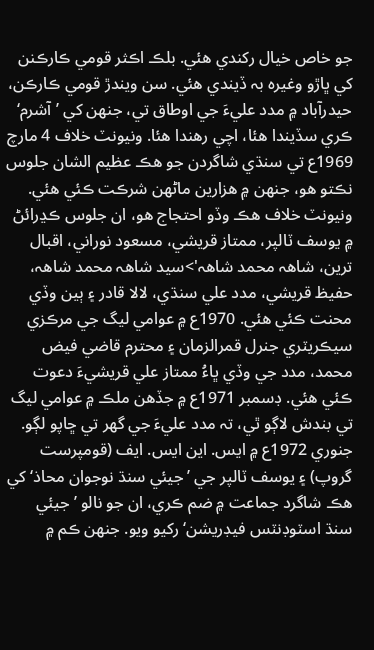جو خاص خيال رکندي هئي. بلڪ اڪثر قومي ڪارڪنن کي ڀاڙو وغيرہ بہ ڏيندي هئي. سن ويندڙ قومي ڪارڪن، حيدرآباد ۾ مدد عليءَ جي اوطاق تي، جنهن کي ’آشرم‘ ڪري سڏيندا هئا، اچي رهندا هئا. ونيونٽ خلاف 4 مارچ 1969ع تي سنڌي شاگردن جو هڪ عظيم الشان جلوس نڪتو هو، جنهن ۾ هزارين ماڻهن شرڪت ڪئي هئي. ونيونٽ خلاف هڪ وڏو احتجاج هو، ان جلوس ڪڍرائڻ ۾ يوسف ٽالپر، ممتاز قريشي، مسعود نوراني، اقبال ترين، شاھہ محمد شاھہ'>سيد شاھہ محمد شاھہ، حفيظ قريشي، مدد علي سنڌي، لالا قادر ۽ ٻين وڏي محنت ڪئي هئي. 1970ع ۾ عوامي ليگ جي مرڪزي سيڪريٽري جنرل قمرالزمان ۽ محترم قاضي فيض محمد، مدد جي وڏي ڀاءُ ممتاز علي قريشيءَ دعوت ڪئي هئي. ڊسمبر 1971ع ۾ جڏهن ملڪ ۾ عوامي ليگ تي بندش لاڳو ٿي، تہ مدد عليءَ جي گهر تي ڇاپو لڳو. جنوري 1972ع ۾ ايس. اين ايس. ايف (قومپرست گروپ) ۽ يوسف ٽالپر جي ’جيئي سنڌ نوجوان محاذ‘ کي هڪ شاگرد جماعت ۾ ضم ڪري، ان جو نالو ’جيئي سنڌ اسٽوڊنٽس فيڊريشن‘ رکيو ويو. جنهن ڪم ۾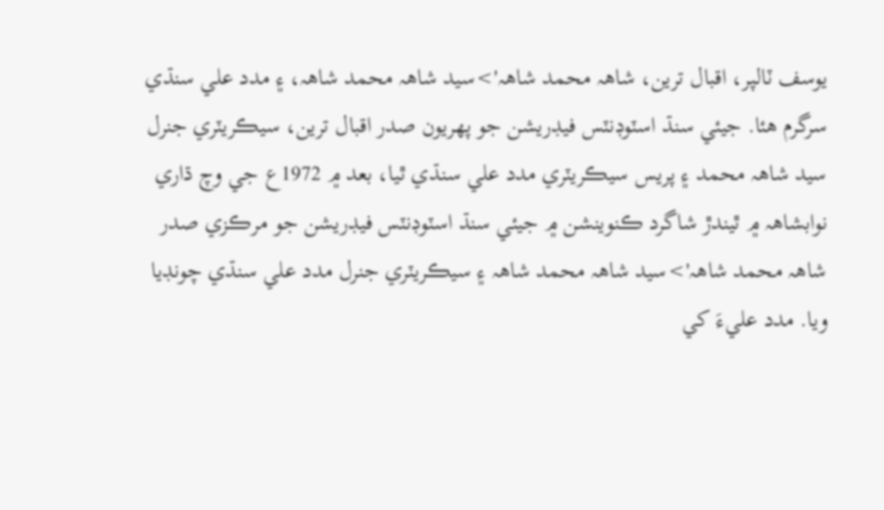يوسف ٽالپر، اقبال ترين، شاھہ محمد شاھہ'>سيد شاھہ محمد شاھہ، ۽ مدد علي سنڌي سرگرم هئا. جيئي سنڌ اسٽوڊنٽس فيڊريشن جو پهريون صدر اقبال ترين، سيڪريٽري جنرل سيد شاھہ محمد ۽ پريس سيڪريٽري مدد علي سنڌي ٿيا، بعد ۾ 1972ع جي وچ ڌاري نوابشاھہ ۾ ٿيندڙ شاگرد ڪنوينشن ۾ جيئي سنڌ اسٽوڊنٽس فيڊريشن جو مرڪزي صدر شاھہ محمد شاھہ'>سيد شاھہ محمد شاھہ ۽ سيڪريٽري جنرل مدد علي سنڌي چونڊيا ويا. مدد عليءَ کي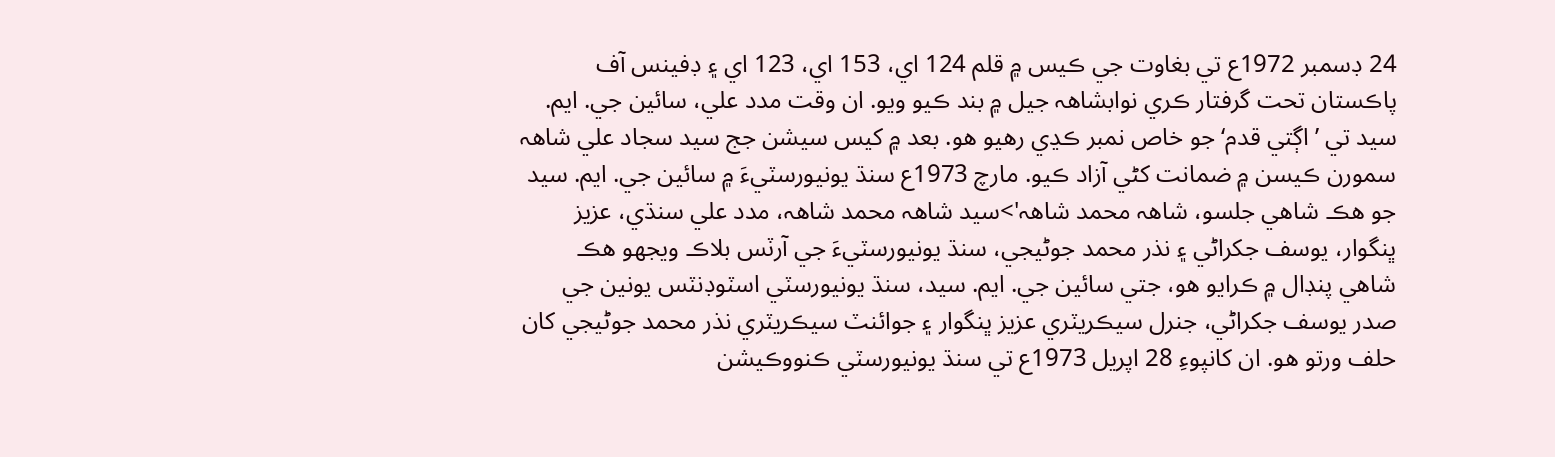24 ڊسمبر 1972ع تي بغاوت جي ڪيس ۾ قلم 124 اي، 153 اي، 123 اي ۽ ڊفينس آف پاڪستان تحت گرفتار ڪري نوابشاھہ جيل ۾ بند ڪيو ويو. ان وقت مدد علي، سائين جي. ايم. سيد تي ’اڳتي قدم‘ جو خاص نمبر ڪڍي رهيو هو. بعد ۾ کيس سيشن جج سيد سجاد علي شاھہ سمورن ڪيسن ۾ ضمانت کڻي آزاد ڪيو. مارچ 1973ع سنڌ يونيورسٽيءَ ۾ سائين جي. ايم. سيد جو هڪ شاهي جلسو، شاھہ محمد شاھہ'>سيد شاھہ محمد شاھہ، مدد علي سنڌي، عزيز ڀنگوار، يوسف جکراڻي ۽ نذر محمد جوڻيجي، سنڌ يونيورسٽيءَ جي آرٽس بلاڪ ويجهو هڪ شاهي پنڊال ۾ ڪرايو هو، جتي سائين جي. ايم. سيد، سنڌ يونيورسٽي اسٽوڊنٽس يونين جي صدر يوسف جکراڻي، جنرل سيڪريٽري عزيز ڀنگوار ۽ جوائنٽ سيڪريٽري نذر محمد جوڻيجي کان حلف ورتو هو. ان کانپوءِ 28 اپريل 1973ع تي سنڌ يونيورسٽي ڪنووڪيشن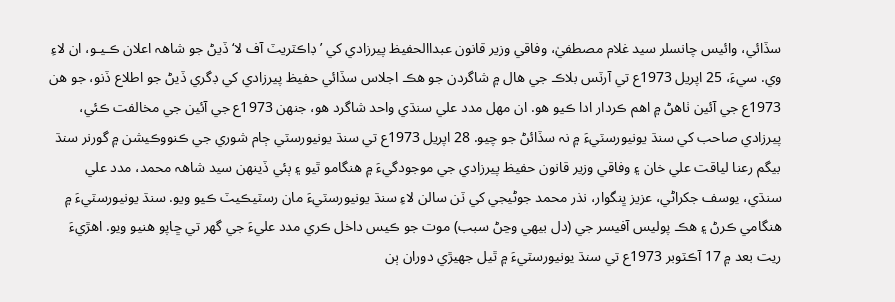سڏائي، وائيس چانسلر سيد غلام مصطفيٰ، وفاقي وزير قانون عبداالحفيظ پيرزادي کي ’ڊاڪٽريٽ آف لا‘ ڏيڻ جو شاھہ اعلان ڪـيـو، ان لاءِ وي. سيءَ، 25 اپريل 1973ع تي آرٽس بلاڪ جي هال ۾ شاگردن جو هڪ اجلاس سڏائي حفيظ پيرزادي کي ڊگري ڏيڻ جو اطلاع ڏنو، جو هن 1973ع جي آئين ٺاهڻ ۾ اهم ڪردار ادا ڪيو هو. ان مھل مدد علي سنڌي واحد شاگرد هو، جنهن 1973ع جي آئين جي مخالفت ڪئي، پيرزادي صاحب کي سنڌ يونيورسٽيءَ ۾ نہ سڏائڻ جو چيو. 28 اپريل 1973ع تي سنڌ يونيورسٽي ڄام شوري جي ڪنووڪيشن ۾ گورنر سنڌ بيگم رعنا لياقت علي خان ۽ وفاقي وزير قانون حفيظ پيرزادي جي موجودگيءَ ۾ هنگامو ٿيو ۽ ٻئي ڏينهن سيد شاھہ محمد، مدد علي سنڌي، يوسف جکراڻي، عزيز ڀنگوار، نذر محمد جوڻيجي کي ٽن سالن لاءِ سنڌ يونيورسٽيءَ مان رسٽيڪيٽ ڪيو ويو. سنڌ يونيورسٽيءَ ۾ هنگامي ڪرڻ ۽ هڪ پوليس آفيسر جي (دل بيهي وڃڻ سبب) موت جو ڪيس داخل ڪري مدد عليءَ جي گهر تي ڇاپو هنيو ويو. اهڙيءَ ريت بعد ۾ 17 آڪٽوبر 1973ع تي سنڌ يونيورسٽيءَ ۾ ٿيل جهيڙي دوران ٻن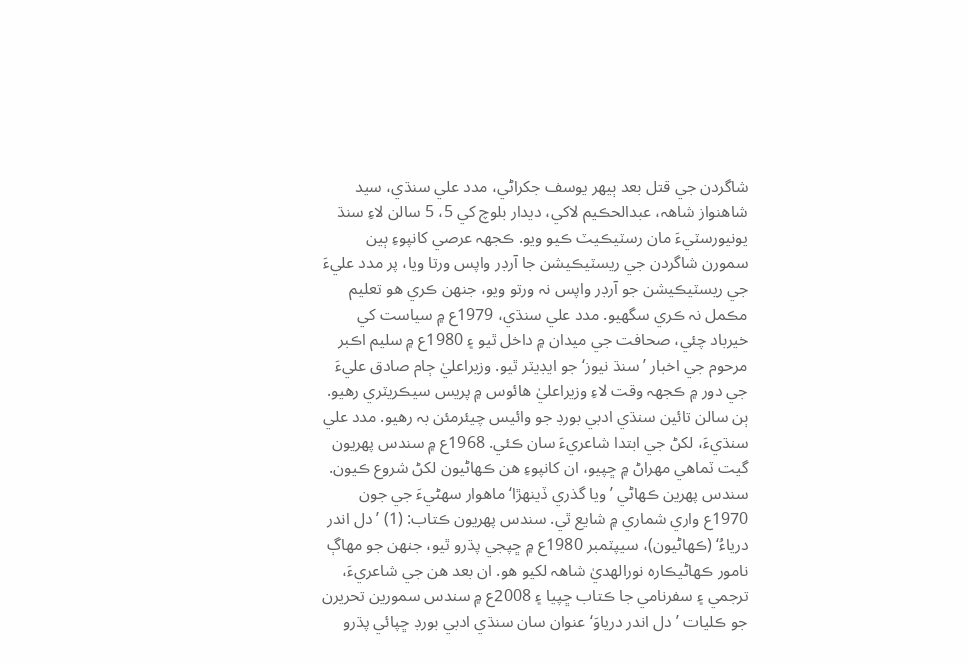شاگردن جي قتل بعد ٻيهر يوسف جکراڻي، مدد علي سنڌي، سيد شاهنواز شاھہ، عبدالحڪيم لاکي، ديدار بلوچ کي 5، 5 سالن لاءِ سنڌ يونيورسٽيءَ مان رسٽيڪيٽ ڪيو ويو. ڪجهہ عرصي کانپوءِ ٻين سمورن شاگردن جي ريسٽيڪيشن جا آرڊر واپس ورتا ويا، پر مدد عليءَ جي ريسٽيڪيشن جو آرڊر واپس نہ ورتو ويو، جنهن ڪري هو تعليم مڪمل نہ ڪري سگهيو. مدد علي سنڌي، 1979ع ۾ سياست کي خيرباد چئي، صحافت جي ميدان ۾ داخل ٿيو ۽ 1980ع ۾ سليم اڪبر مرحوم جي اخبار ’سنڌ نيوز‘ جو ايڊيٽر ٿيو. وزيراعليٰ ڄام صادق عليءَ جي دور ۾ ڪجهہ وقت لاءِ وزيراعليٰ هائوس ۾ پريس سيڪريٽري رهيو. ٻن سالن تائين سنڌي ادبي بورڊ جو وائيس چيئرمئن بہ رهيو. مدد علي سنڌيءَ، لکڻ جي ابتدا شاعريءَ سان ڪئي. 1968ع ۾ سندس پهريون گيت ٽماهي مهراڻ ۾ ڇپيو، ان کانپوءِ هن ڪهاڻيون لکڻ شروع ڪيون. سندس پهرين ڪهاڻي ’ويا گذري ڏينهڙا‘ ماهوار سهڻيءَ جي جون 1970ع واري شماري ۾ شايع ٿي. سندس پهريون ڪتاب: (1) ’دل اندر درياءُ‘ (ڪهاڻيون)، سيپٽمبر 1980ع ۾ ڇپجي پڌرو ٿيو، جنهن جو مهاڳ نامور ڪهاڻيڪاره نورالهديٰ شاھہ لکيو هو. ان بعد هن جي شاعريءَ، ترجمي ۽ سفرنامي جا ڪتاب ڇپيا ۽ 2008ع ۾ سندس سمورين تحريرن جو ڪليات ’دل اندر درياوَ‘ عنوان سان سنڌي ادبي بورڊ ڇپائي پڌرو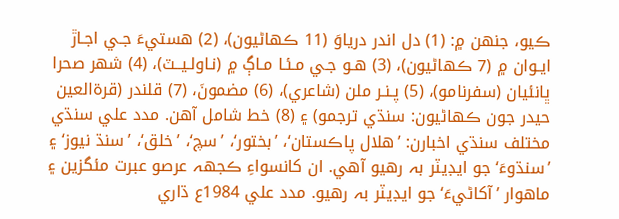ڪيو، جنهن ۾: (1) دل اندر درياوَ (11 ڪهاڻيون)، (2) هستيءَ جـي اجـاڙ ايـوان ۾ (7 ڪهاڻيون)، (3) هـو جـي مـئـا مـاڳ ۾ (نـاولـيــٽ)، (4) شھر صحرا ڀانئيان (سفرنامو)، (5) پـنـر ملن (شاعري)، (6) مضمونَ، (7) قلندر (قرةالعين حيدر جون ڪهاڻيون: سنڌي ترجمو) ۽ (8) خط شامل آهن. مدد علي سنڌي مختلف سنڌي اخبارن: ’هلال پاڪستان‘، ’بختور‘، ’سچ‘، ’خلق‘، ’سنڌ نيوز‘ ۽ ’سنڌوءَ‘ جو ايڊيٽر بہ رهيو آهي. ان کانسواءِ ڪجهہ عرصو عبرت مئگزين ۽ ماهوار ’آکاڻيءَ‘ جو ايڊيٽر بہ رهيو. مدد علي 1984ع ڌاري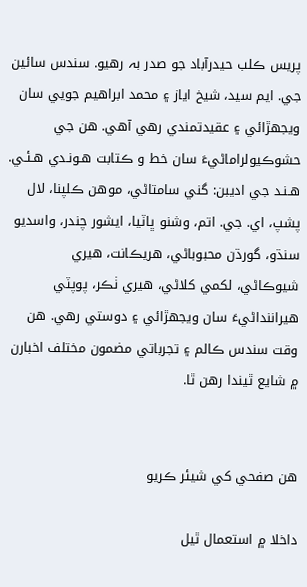پريس ڪلب حيدرآباد جو صدر بہ رهيو. سندس سائين جي. ايم سيد، شيخ اياز ۽ محمد ابراهيم جويي سان ويجهڙائي ۽ عقيدتمندي رهي آهي. هن جي حشوڪيولراماڻيءَ سان خط و ڪتابت هـونـدي هـئـي. هـنـد جي اديبن: گني سامتاڻي، موهن ڪلپنا، لال پشپ، اي. جي. اتم، وشنو ڀاٽيا، ايشور چندر، واسديو سنڌو، گورڌن محبوباڻي، هريڪانت، هيري شيوڪاڻي، لکمي کلاڻي، هيري ٺڪر، پوپٽي هيراننداڻيءَ سان ويجهڙائي ۽ دوستي رهي. هن وقت سندس ڪالم ۽ تجرباتي مضمون مختلف اخبارن ۾ شايع ٿيندا رهن ٿا.


هن صفحي کي شيئر ڪريو

داخلا ۾ استعمال ٿيل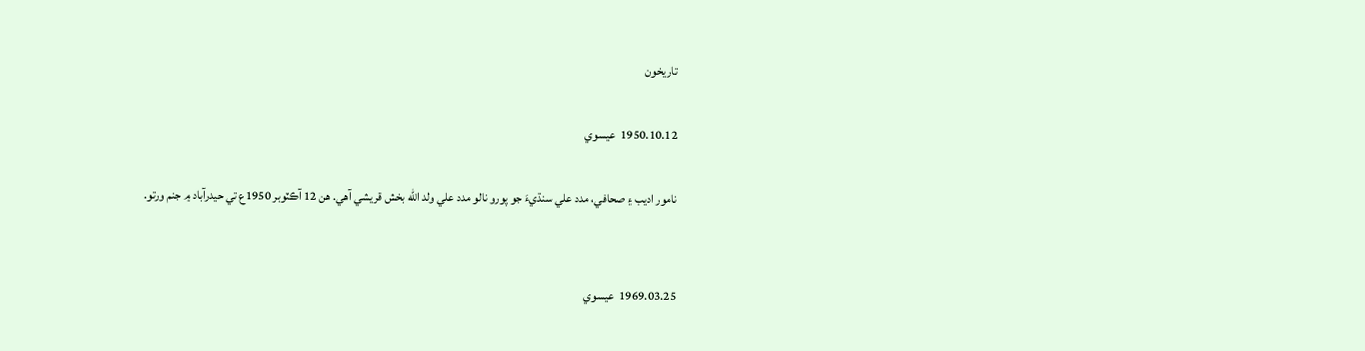تاريخون

1950.10.12  عيسوي

نامور اديب ۽ صحافي، مدد علي سنڌيءَ جو پورو نالو مدد علي ولد الله بخش قريشي آهي. هن 12 آڪٽوبر 1950ع تي حيدرآباد ۾ جنم ورتو.


1969.03.25  عيسوي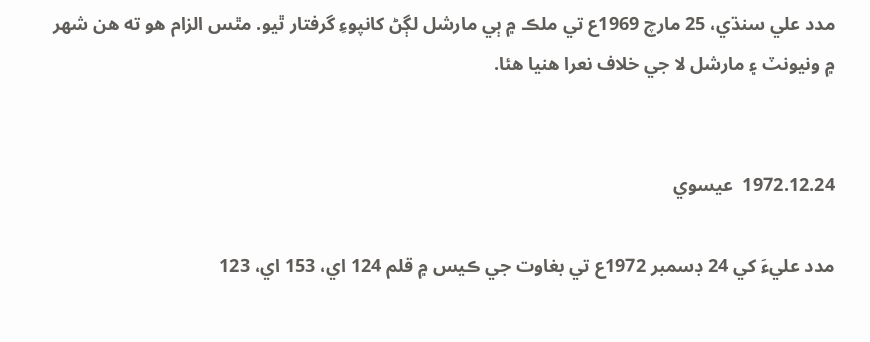مدد علي سنڌي، 25 مارچ 1969ع تي ملڪ ۾ ٻي مارشل لڳڻ کانپوءِ گرفتار ٿيو. مٿس الزام هو ته هن شهر ۾ ونيونٽ ۽ مارشل لا جي خلاف نعرا هنيا هئا.


1972.12.24  عيسوي

مدد عليءَ کي 24 ڊسمبر 1972ع تي بغاوت جي ڪيس ۾ قلم 124 اي، 153 اي، 123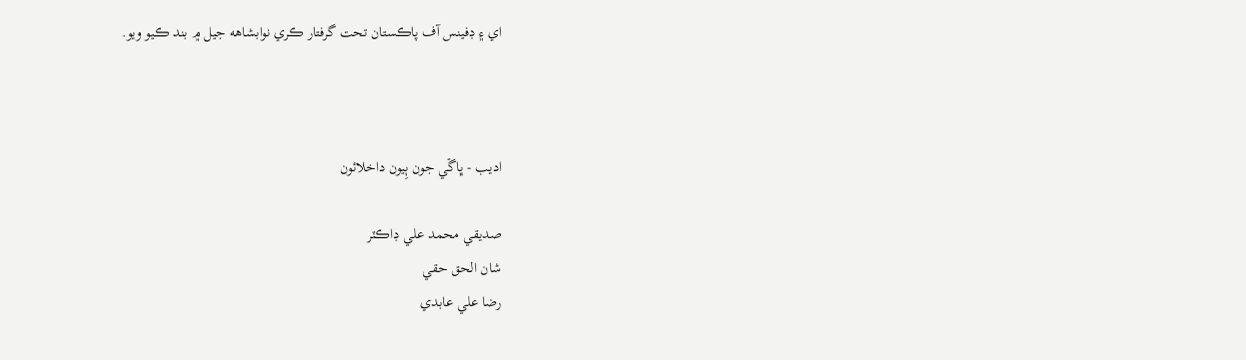اي ۽ ڊفينس آف پاڪستان تحت گرفتار ڪري نوابشاهه جيل ۾ بند ڪيو ويو.



اديب - ڀاڱي جون ٻِيون داخلائون

صديقي محمد علي ڊاڪٽر
شان الحق حقي
رضا علي عابدي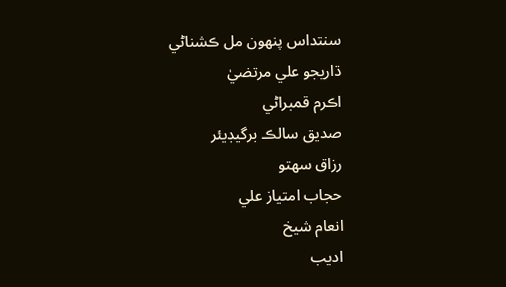سنتداس پنھون مل ڪشناڻي
ڌاريجو علي مرتضيٰ
اڪرم قمبراڻي
صديق سالڪ برگيڊيئر
رزاق سھتو
حجاب امتياز علي
انعام شيخ
اديب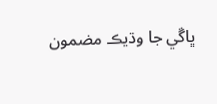ڀاڱي جا وڌيڪ مضمون